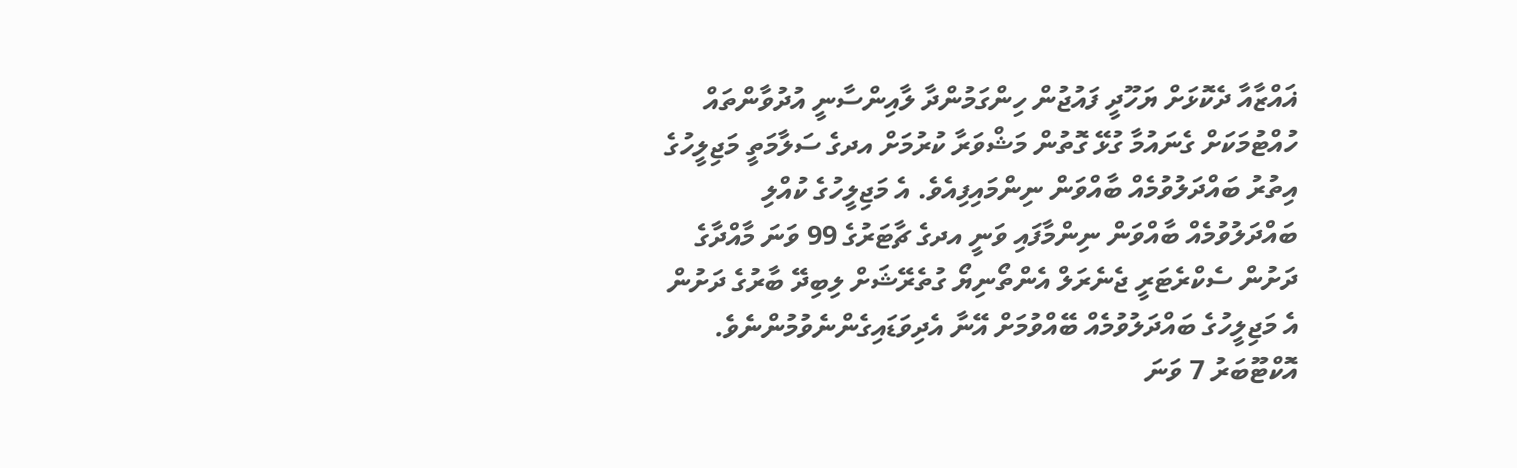ޣައްޒާއާ ދެކޮޅަށް ޔަހޫދީ ފައުޖުން ހިންގަމުންދާ ލާއިންސާނީ އުދުވާންތައް ހުއްޓުމަކަށް ގެނައުމާ ގުޅޭ ގޮތުން މަޝްވަރާ ކުރުމަށް އދގެ ސަލާމަތީ މަޖިލީހުގެ އިތުރު ބައްދަލުވުމެއް ބާއްވަން ނިންމައިފިއެވެ. އެ މަޖިލީހުގެ ކުއްލި ބައްދަލުވުމެއް ބާއްވަން ނިންމާފައި ވަނީ އދގެ ޗާޓަރުގެ 99 ވަނަ މާއްދާގެ ދަށުން ސެކްރެޓަރީ ޖެނެރަލް އެންތޯނިޔޯ ގުތެރޭޝަށް ލިބިދޭ ބާރުގެ ދަށުން އެ މަޖިލީހުގެ ބައްދަލުވުމެއް ބޭއްވުމަށް އޭނާ އެދިވަޑައިގެންނެވުމުންނެވެ.
އޮކްޓޫބަރު 7 ވަނަ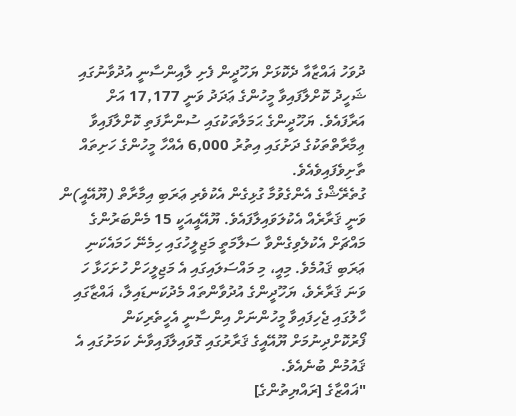ދުވަހު ޣައްޒާއާ ދެކޮޅަށް ޔަހޫދީން ފެށި ލާއިންސާނީ އުދުވާނުގައި ޝަހީދު ކޮށްލާފައިވާ މީހުންގެ ޢަދަދު ވަނީ 17,177 އަށް އަރާފައެވެ. ޔަހޫދީންގެ ޙަމަލާތަކުގައި ސުންނާފަތި ކޮށްލާފައިވާ ޢިމާރާތްތަކުގެ ދަށުގައި އިތުރު 6,000 އެއްހާ މީހުންގެ ހަށިތައް ތާށިވެފައިވެއެވެ.
ގުތެރޭޝްގެ އެންގެވުމާ ގުޅިގެން އެކުވެރި ޢަރަބި އިމާރާތް (ޔޫއޭއީ)ން ވަނީ ޤަރާރެއް އެކުލަވައިލާފައެވެ. ޔޫއޭއީއަކީ 15 މެންބަރުންގެ މައްޗަށް އެކުލެވިގެންވާ ސަލާމަތީ މަޖިލީހުގައި ހިމެނޭ ހަމައެކަނި ޢަރަބި ޤައުމެވެ. މިއީ، މި މައްސަލައިގައި އެ މަޖިލީހަށް ހުށަހަޅާ ހަ ވަނަ ޤަރާރެވެ، ޔަހޫދީންގެ އުދުވާންތައް މެދުކަނޑައިލާ، ޣައްޒާގައި ހާލުގައި ޖެހިފައިވާ މީހުންނަށް އިންސާނީ އެހީތެރިކަން ފޯރުކޮށްދިނުމަށް ޔޫއޭއީގެ ޤަރާރުގައި ގޮވައިލާފައިވާނެ ކަމަށުގައި އެ ޤައުމުން ބުނެއެވެ.
"ޣައްޒާގެ [ރައްޔިތުންގެ]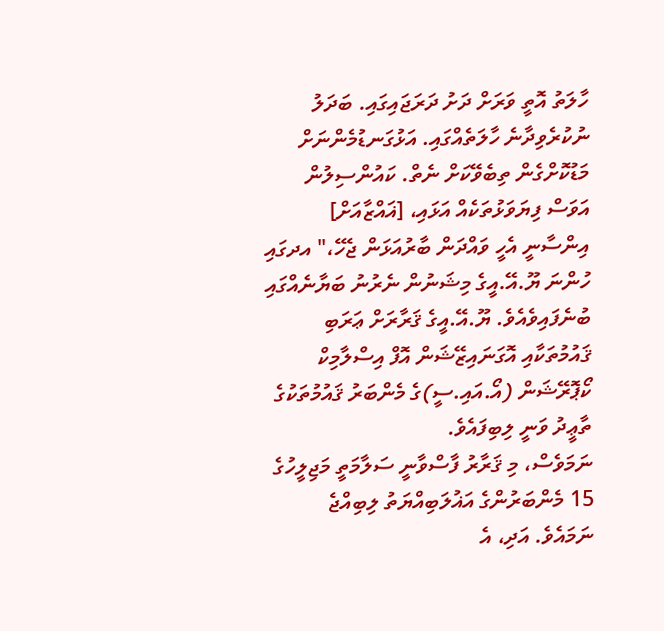ހާލަތު އޮތީ ވަރަށް ދަށު ދަރަޖައިގައި. ބަދަލު ނުކުރެވިދާނެ ހާލަތެއްގައި. އަޅުގަނޑުމެންނަށް މަޑުކޮށްގެން ތިބެވޭކަށް ނެތް. ކައުންސިލުން އަވަސް ފިޔަވަޅުތަކެއް އަޅައި، [ޣައްޒާއަށް] އިންސާނީ އެހީ ވައްދަން ބާރުއަޅަން ޖެހޭ،" އދގައި ހުންނަ ޔޫ.އޭ.އީގެ މިޝަނުން ނެރުނު ބަޔާނެއްގައި ބުނެފައިވެއެވެ. ޔޫ.އޭ.އީގެ ޤަރާރަށް ޢަރަބި ޤައުމުތަކާއި އޮގަނައިޒޭޝަން އޮފް އިސްލާމިކް ކޯޕޮރޭޝަން (އޯ.އައި.ސީ)ގެ މެންބަރު ޤައުމުތަކުގެ ތާޢީދު ވަނީ ލިބިފައެވެ.
ނަމަވެސް، މި ޤަރާރު ފާސްވާނީ ސަލާމަތީ މަޖިލީހުގެ 15 މެންބަރުންގެ އަޣުލަބިއްޔަތު ލިބިއްޖެ ނަމައެވެ. އަދި، އެ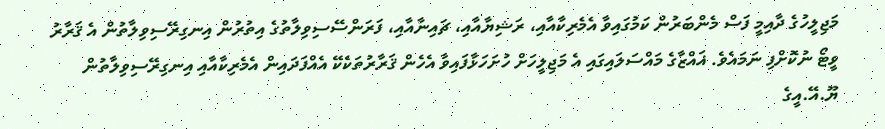މަޖިލީހުގެ ދާއިމީ ފަސް މެންބަރުން ކަމުގައިވާ އެމެރިކާއާއި، ރަޝިޔާއާއި، ޗައިނާއާއި، ފަރަންސޭސިވިލާތުގެ އިތުރުން އިނގިރޭސިވިލާތުން އެ ޤަރާރު ވީޓޯ ނުކޮށްފި ނަމައެވެ. ޣައްޒާގެ މައްސަލައިގައި އެ މަޖިލީހަށް ހުށަހަޅާފައިވާ އެހެން ޤަރާރުތަކެކޭ އެއްފަދައިން އެމެރިކާއާއި އިނގިރޭސިވިލާތުން ޔޫ.އޭ.އީގެ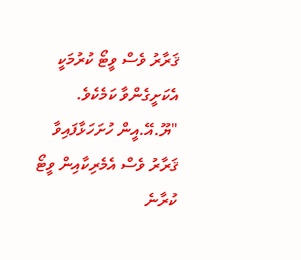ޤަރާރު ވެސް ވީޓޯ ކުރުމަކީ އެކަށީގެންވާ ކަމެކެވެ.
"ޔޫ.އޭ.އީން ހުށަހަޅާފައިވާ ޤަރާރު ވެސް އެމެރިކާއިން ވީޓޯ ކުރާނެ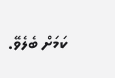ކަމަށް ބެލެވޭ.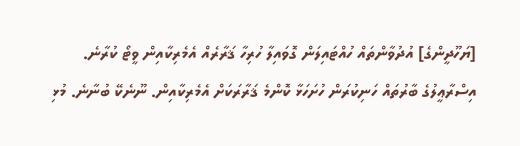[ޔަހޫދީންގެ] އުދުވާންތައް ހުއްޓައިލަން ގޮވައިލާ ހުރިހާ ޤަރާރެއް އެމެރިކާއިން ވީޓޯ ކުރާނެ. އިސްރާޢީލުގެ ބާރުތައް ހަނިކުރަން ހުށަހަޅާ ކޮންމެ ޤަރާރަކަށް އެމެރިކާއިން. ނޫނެކޭ ބުނާނެ. މުޅި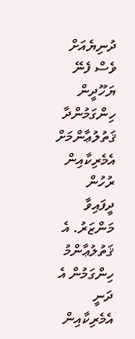ދުނިޔެއަށް ވެސް ފެނޭ ޔަހޫދީން ހިންގަމުންދާ ޤަތުލުޢާންމަށް އެމެރިކާއިން ރުހުން ދީފައިވާ މަންޒަރު. އެ ޤަތުލުޢާންމު ހިންގަމުން އެ ދަނީ އެމެރިކާއިން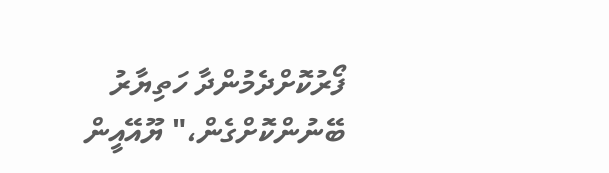ފޯރުކޮށްދެމުންދާ ހަތިޔާރު ބޭނުންކޮށްގެން،" ޔޫއޭއީން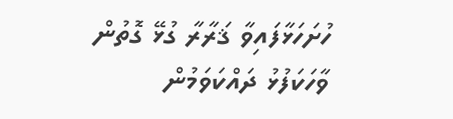ހުށަހަޅާފައިވާ ޤަރާރާ ގުޅޭ ގޮތުން ވާހަކަފުޅު ދައްކަވަމުން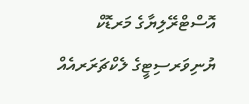އޮސްޓްރޭލިޔާގެ މަރޑޮކް ޔުނިވަރސިޓީގެ ލެކްޗަރަރއެއް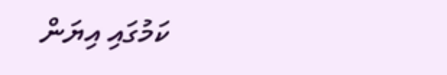ކަމުގައި އިޔަން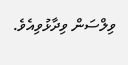ވިލްސަން ވިދާޅުވިއެވެ.